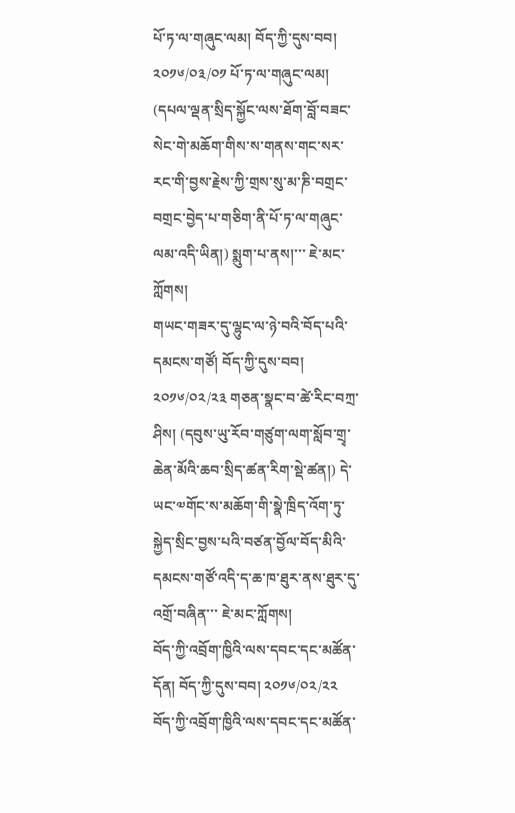པོ་ཏ་ལ་གཞུང་ལམ། བོད་ཀྱི་དུས་བབ། ༢༠༡༦/༠༣/༠༡ པོ་ཏ་ལ་གཞུང་ལམ། (དཔལ་ལྡན་སྲིད་སྐྱོང་ལས་ཐོག་བློ་བཟང་སེང་གེ་མཆོག་གིས་ས་གནས་གང་སར་རང་གི་བྱས་རྗེས་ཀྱི་གྲས་སུ་མ་ཎི་བགྲང་བགྲང་བྱེད་པ་གཅིག་ནི་པོ་ཏ་ལ་གཞུང་ལམ་འདི་ཡིན།) སྨུག་པ་ནས།་་་ ཇེ་མང་ཀློགས།
གཡང་གཟར་དུ་ལྷུང་ལ་ཉེ་བའི་བོད་པའི་དམངས་གཙོ། བོད་ཀྱི་དུས་བབ། ༢༠༡༦/༠༢/༢༣ གཅན་སྣང་བ་ཚེ་རིང་བཀྲ་ཤིས། (དབུས་ཡུ་རོབ་གཙུག་ལག་སློབ་གྲྭ་ཆེན་མོའི་ཆབ་སྲིད་ཚན་རིག་སྡེ་ཚན།) དེ་ཡང་༧གོང་ས་མཆོག་གི་སྣེ་ཁྲིད་འོག་ཏུ་སྐྱེད་སྲིང་བྱས་པའི་བཙན་བྱོལ་བོད་མིའི་དམངས་གཙོ་འདི་ད་ཆ་ཁ་ཐུར་ནས་ཐུར་དུ་འགྲོ་བཞིན་་་ ཇེ་མང་ཀློགས།
བོད་ཀྱི་འབྲོག་ཁྱིའི་ལས་དབང་དང་མཚོན་དོན། བོད་ཀྱི་དུས་བབ། ༢༠༡༦/༠༢/༢༢ བོད་ཀྱི་འབྲོག་ཁྱིའི་ལས་དབང་དང་མཚོན་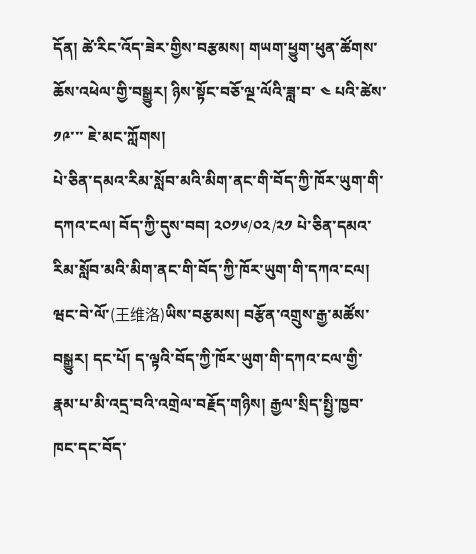དོན། ཚེ་རིང་འོད་ཟེར་གྱིས་བརྩམས། གཡག་ཕྱུག་ཕུན་ཚོགས་ཆོས་འཕེལ་གྱི་བསྒྱུར། ཉིས་སྟོང་བཅོ་ལྔ་ལོའི་ཟླ་བ་ ༤ པའི་ཚེས་ ༡༩་་་ ཇེ་མང་ཀློགས།
པེ་ཅིན་དམའ་རིམ་སློབ་མའི་མིག་ནང་གི་བོད་ཀྱི་ཁོར་ཡུག་གི་དཀའ་ངལ། བོད་ཀྱི་དུས་བབ། ༢༠༡༦/༠༢/༢༡ པེ་ཅིན་དམའ་རིམ་སློབ་མའི་མིག་ནང་གི་བོད་ཀྱི་ཁོར་ཡུག་གི་དཀའ་ངལ། ཝང་བེ་ལོ་(王维洛)ཡིས་བརྩམས། བརྩོན་འགྲུས་རྒྱ་མཚོས་བསྒྱུར། དང་པོ། ད་ལྟའི་བོད་ཀྱི་ཁོར་ཡུག་གི་དཀའ་ངལ་གྱི་རྣམ་པ་མི་འདྲ་བའི་འགྲེལ་བརྗོད་གཉིས། རྒྱལ་སྲིད་སྤྱི་ཁྱབ་ཁང་དང་བོད་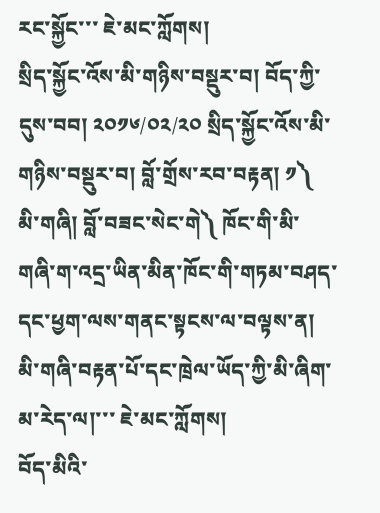རང་སྐྱོང་་་ ཇེ་མང་ཀློགས།
སྲིད་སྐྱོང་འོས་མི་གཉིས་བསྡུར་བ། བོད་ཀྱི་དུས་བབ། ༢༠༡༦/༠༢/༢༠ སྲིད་སྐྱོང་འོས་མི་གཉིས་བསྡུར་བ། བློ་གྲོས་རབ་བརྟན། ༡༽ མི་གཞི། བློ་བཟང་སེང་གེ༽ ཁོང་གི་མི་གཞི་ག་འདྲ་ཡིན་མིན་ཁོང་གི་གཏམ་བཤད་དང་ཕྱག་ལས་གནང་སྟངས་ལ་བལྟས་ན། མི་གཞི་བརྟན་པོ་དང་ཁྲེལ་ཡོད་ཀྱི་མི་ཞིག་མ་རེད་ལ།་་་ ཇེ་མང་ཀློགས།
བོད་མིའི་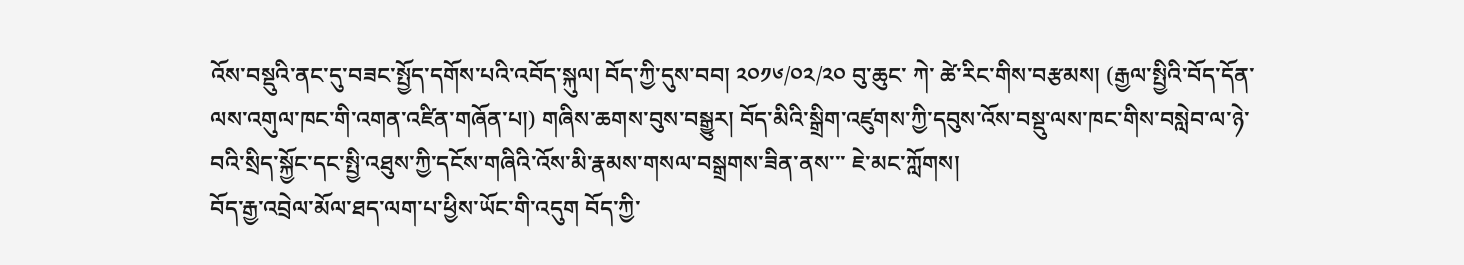འོས་བསྡུའི་ནང་དུ་བཟང་སྤྱོད་དགོས་པའི་འབོད་སྐུལ། བོད་ཀྱི་དུས་བབ། ༢༠༡༦/༠༢/༢༠ བུ་ཆུང་ ཀེ་ ཚེ་རིང་གིས་བརྩམས། (རྒྱལ་སྤྱིའི་བོད་དོན་ལས་འགུལ་ཁང་གི་འགན་འཛིན་གཞོན་པ།) གཞིས་ཆགས་བུས་བསྒྱུར། བོད་མིའི་སྒྲིག་འཛུགས་ཀྱི་དབུས་འོས་བསྡུ་ལས་ཁང་གིས་བསླེབ་ལ་ཉེ་བའི་སྲིད་སྐྱོང་དང་སྤྱི་འཐུས་ཀྱི་དངོས་གཞིའི་འོས་མི་རྣམས་གསལ་བསྒྲགས་ཟིན་ནས་་་ ཇེ་མང་ཀློགས།
བོད་རྒྱ་འབྲེལ་མོལ་ཐད་ལག་པ་ཕྱིས་ཡོང་གི་འདུག བོད་ཀྱི་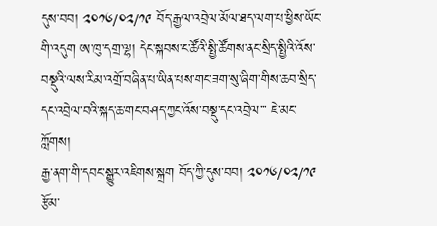དུས་བབ། ༢༠༡༦/༠༢/༡༩ བོད་རྒྱལ་འབྲེལ་མོལ་ཐད་ལག་པ་ཕྱིས་ཡོང་གི་འདུག ཨ་ཁུ་དགྲ་ལྷ། དེང་སྐབས་ང་ཚོའི་སྤྱི་ཚོགས་ནང་སྲིད་སྤྱིའི་འོས་བསྡུའི་ལས་རིམ་འགྲོ་བཞིན་པ་ཡིན་པས་གང་ཟག་སུ་ཞིག་གིས་ཆབ་སྲིད་དང་འབྲེལ་བའི་སྐད་ཆ་གང་བཤད་ཀྱང་འོས་བསྡུ་དང་འབྲེལ་་་ ཇེ་མང་ཀློགས།
རྒྱ་ནག་གི་དབང་སྒྱུར་འཇིགས་སྐྲག བོད་ཀྱི་དུས་བབ། ༢༠༡༦/༠༢/༡༩ རྩོམ་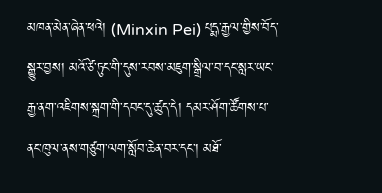མཁན་མེན་ཞེན་ཕའེ། (Minxin Pei) པདྨ་རྒྱལ་གྱིས་བོད་སྒྱུར་བྱས། མའོ་ཙེ་ཏུང་གི་དུས་རབས་མཇུག་སྒྲིལ་བ་དང་སླར་ཡང་རྒྱ་ནག་འཇིགས་སྐྲག་གི་དབང་དུ་ཚུད་དེ། དམར་ཤོག་ཚོགས་པ་ནང་ཁུལ་ནས་གཙུག་ལག་སློབ་ཆེན་བར་དང་། མཐོ་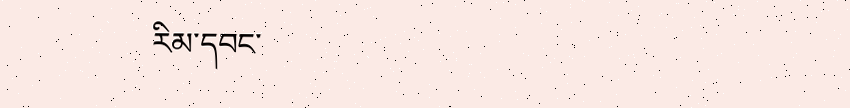རིམ་དབང་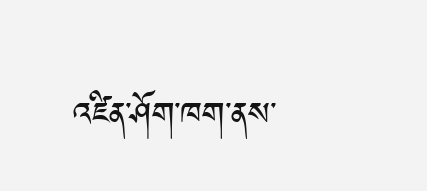འཛིན་ཤོག་ཁག་ནས་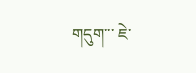གདུག་་་ ཇེ་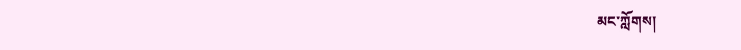མང་ཀློགས།